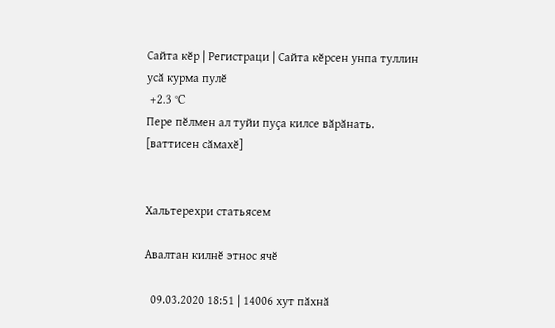Сайта кӗр | Регистраци | Сайта кӗрсен унпа туллин усӑ курма пулӗ
 +2.3 °C
Пере пӗлмен ал туйи пуҫа килсе вӑрӑнать.
[ваттисен сӑмахӗ]


Хальтерехри статьясем

Авалтан килнӗ этнос ячӗ

  09.03.2020 18:51 | 14006 хут пӑхнӑ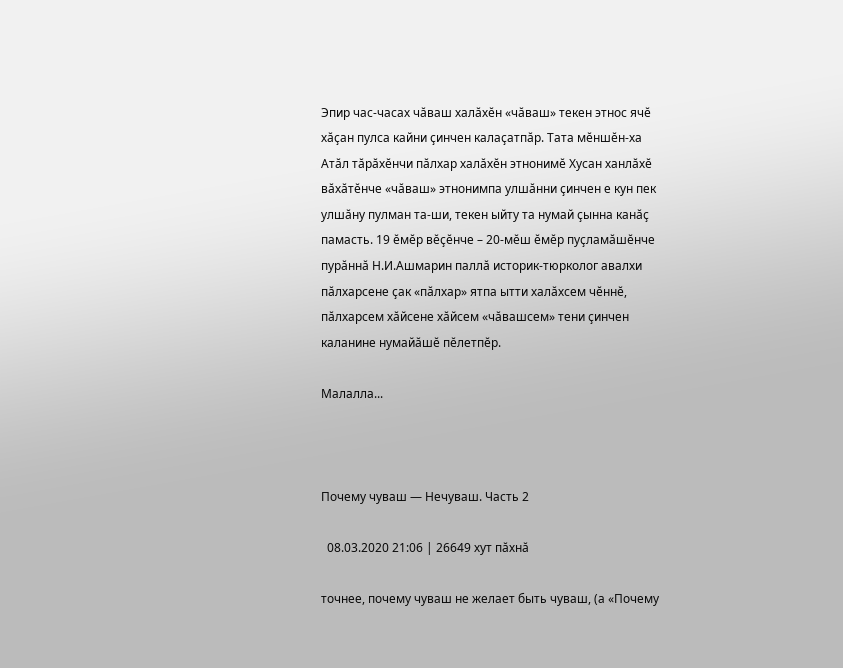Эпир час-часах чӑваш халӑхӗн «чӑваш» текен этнос ячӗ хӑҫан пулса кайни ҫинчен калаҫатпӑр. Тата мӗншӗн-ха Атӑл тӑрӑхӗнчи пӑлхар халӑхӗн этнонимӗ Хусан ханлӑхӗ вӑхӑтӗнче «чӑваш» этнонимпа улшӑнни ҫинчен е кун пек улшӑну пулман та-ши, текен ыйту та нумай ҫынна канӑҫ памасть. 19 ӗмӗр вӗҫӗнче – 20-мӗш ӗмӗр пуҫламӑшӗнче пурӑннӑ Н.И.Ашмарин паллӑ историк-тюрколог авалхи пӑлхарсене ҫак «пӑлхар» ятпа ытти халӑхсем чӗннӗ, пӑлхарсем хӑйсене хӑйсем «чӑвашсем» тени ҫинчен каланине нумайӑшӗ пӗлетпӗр.

Малалла...



Почему чуваш — Нечуваш. Часть 2

  08.03.2020 21:06 | 26649 хут пӑхнӑ

точнее, почему чуваш не желает быть чуваш, (а «Почему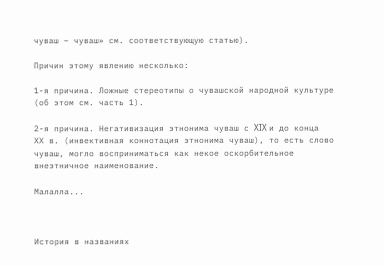чуваш – чуваш» см. соответствующую статью).

Причин этому явлению несколько:

1-я причина. Ложные стереотипы о чувашской народной культуре (об этом см. часть 1).

2-я причина. Негативизация этнонима чуваш с XIX и до конца ХХ в. (инвективная коннотация этнонима чуваш), то есть слово чуваш, могло восприниматься как некое оскорбительное внеэтничное наименование.

Малалла...



История в названиях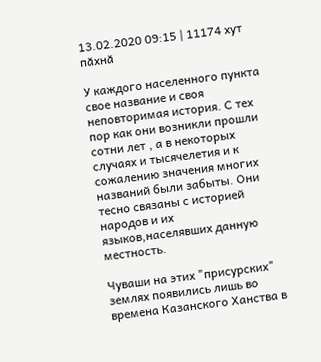13.02.2020 09:15 | 11174 хут пӑхнӑ

У каждого населенного пункта свое название и своя неповторимая история. С тех пор как они возникли прошли сотни лет , а в некоторых случаях и тысячелетия и к сожалению значения многих названий были забыты. Они тесно связаны с историей народов и их языков,населявших данную местность.

Чуваши на этих "присурских" землях появились лишь во времена Казанского Ханства в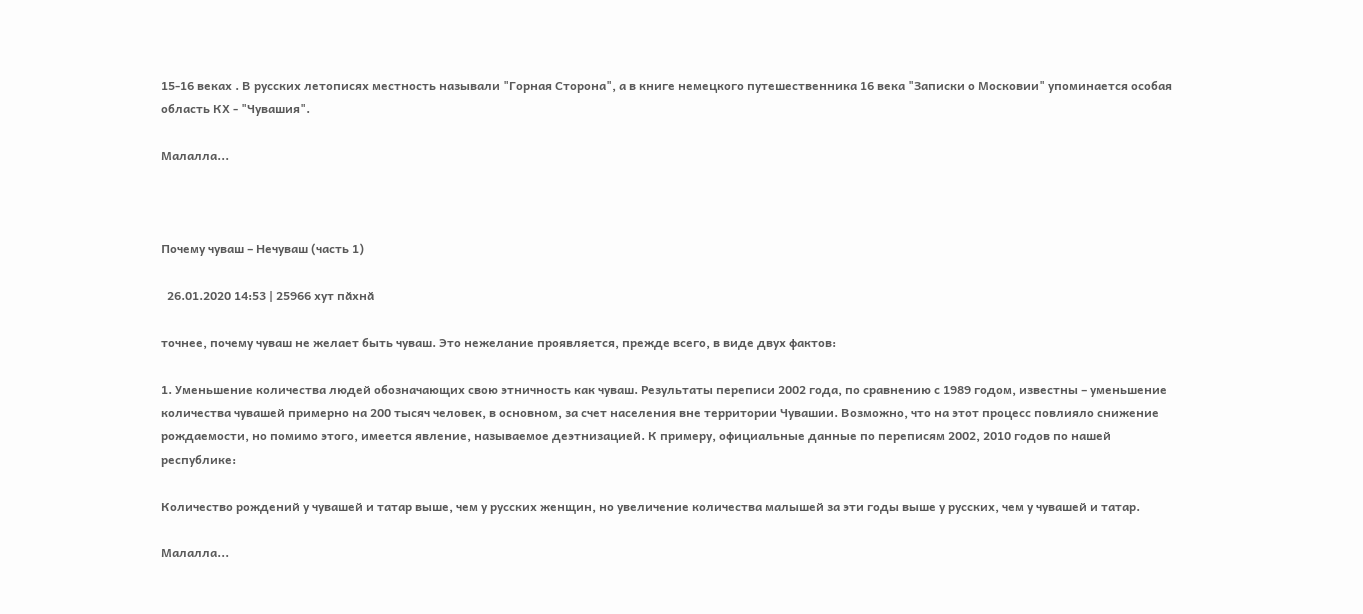15-16 веках . В русских летописях местность называли "Горная Сторона", а в книге немецкого путешественника 16 века "Записки о Московии" упоминается особая область КХ - "Чувашия".

Малалла...



Почему чуваш – Нечуваш (часть 1)

  26.01.2020 14:53 | 25966 хут пӑхнӑ

точнее, почему чуваш не желает быть чуваш. Это нежелание проявляется, прежде всего, в виде двух фактов:

1. Уменьшение количества людей обозначающих свою этничность как чуваш. Результаты переписи 2002 года, по сравнению с 1989 годом, известны – уменьшение количества чувашей примерно на 200 тысяч человек, в основном, за счет населения вне территории Чувашии. Возможно, что на этот процесс повлияло снижение рождаемости, но помимо этого, имеется явление, называемое деэтнизацией. К примеру, официальные данные по переписям 2002, 2010 годов по нашей республике:

Количество рождений у чувашей и татар выше, чем у русских женщин, но увеличение количества малышей за эти годы выше у русских, чем у чувашей и татар.

Малалла...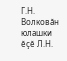Г.Н. Волковӑн юлашки ӗҫӗ Л.Н.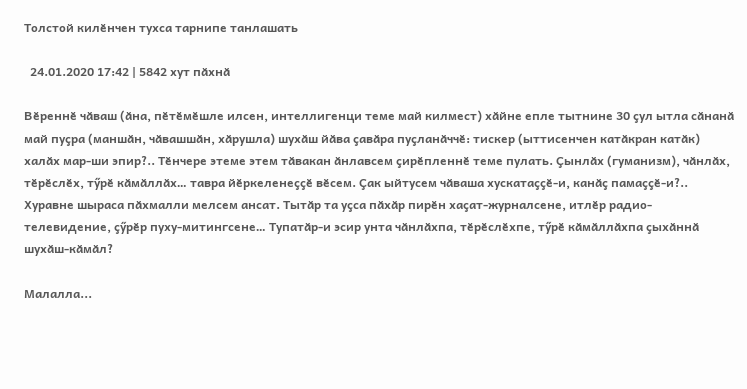Толстой килӗнчен тухса тарнипе танлашать

  24.01.2020 17:42 | 5842 хут пӑхнӑ

Вӗреннӗ чӑваш (ӑна, пӗтӗмӗшле илсен, интеллигенци теме май килмест) хӑйне епле тытнине 30 ҫул ытла сӑнанӑ май пуҫра (маншӑн, чӑвашшӑн, хӑрушла) шухӑш йӑва ҫавӑра пуҫланӑччӗ: тискер (ыттисенчен катӑкран катӑк) халӑх мар-ши эпир?.. Тӗнчере этеме этем тӑвакан ӑнлавсем ҫирӗпленнӗ теме пулать. Ҫынлӑх (гуманизм), чӑнлӑх, тӗрӗслӗх, тӳрӗ кӑмӑллӑх… тавра йӗркеленеҫҫӗ вӗсем. Ҫак ыйтусем чӑваша хускатаҫҫӗ-и, канӑҫ памаҫҫӗ-и?.. Хуравне шыраса пӑхмалли мелсем ансат. Тытӑр та уҫса пӑхӑр пирӗн хаҫат-журналсене, итлӗр радио-телевидение, ҫӳрӗр пуху-митингсене… Тупатӑр-и эсир унта чӑнлӑхпа, тӗрӗслӗхпе, тӳрӗ кӑмӑллӑхпа ҫыхӑннӑ шухӑш-кӑмӑл?

Малалла...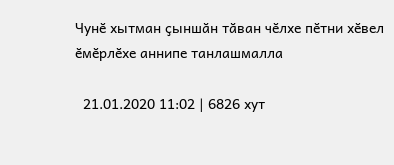Чунӗ хытман ҫыншӑн тӑван чӗлхе пӗтни хӗвел ӗмӗрлӗхе аннипе танлашмалла

  21.01.2020 11:02 | 6826 хут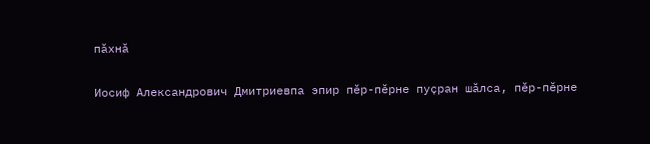пӑхнӑ

Иосиф Александрович Дмитриевпа эпир пӗр-пӗрне пуҫран шӑлса, пӗр-пӗрне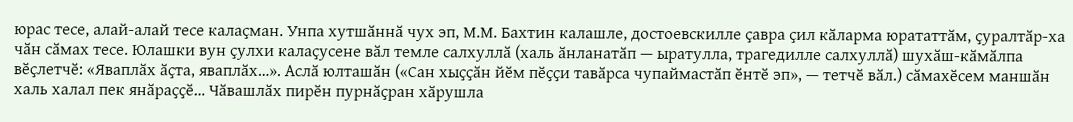юрас тесе, алай-алай тесе калаҫман. Унпа хутшӑннӑ чух эп, М.М. Бахтин калашле, достоевскилле ҫавра ҫил кӑларма юрататтӑм, ҫуралтӑр-ха чӑн сӑмах тесе. Юлашки вун ҫулхи калаҫусене вӑл темле салхуллӑ (халь ӑнланатӑп — ыратулла, трагедилле салхуллӑ) шухӑш-кӑмӑлпа вӗҫлетчӗ: «Яваплӑх ӑҫта, яваплӑх…». Аслӑ юлташӑн («Сан хыҫҫӑн йӗм пӗҫҫи тавӑрса чупаймастӑп ӗнтӗ эп», — тетчӗ вӑл.) сӑмахӗсем маншӑн халь халал пек янӑраҫҫӗ… Чӑвашлӑх пирӗн пурнӑҫран хӑрушла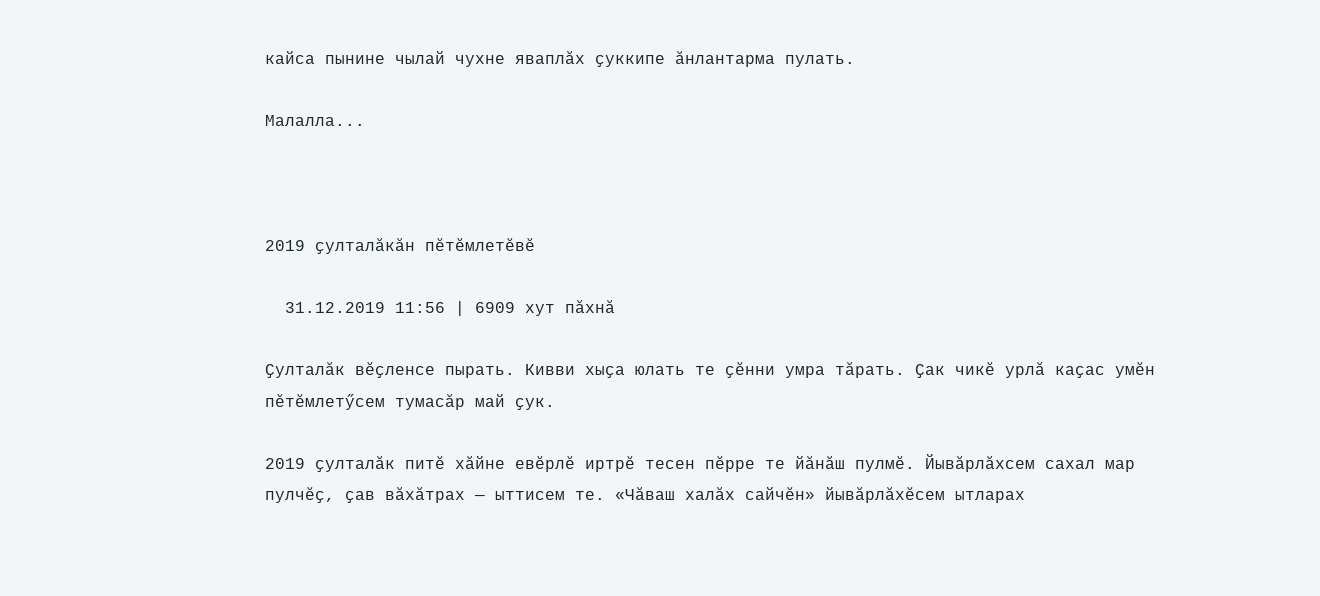кайса пынине чылай чухне яваплӑх ҫуккипе ӑнлантарма пулать.

Малалла...



2019 ҫулталӑкӑн пӗтӗмлетӗвӗ

  31.12.2019 11:56 | 6909 хут пӑхнӑ

Ҫулталӑк вӗҫленсе пырать. Кивви хыҫа юлать те ҫӗнни умра тӑрать. Ҫак чикӗ урлӑ каҫас умӗн пӗтӗмлетӳсем тумасӑр май ҫук.

2019 ҫулталӑк питӗ хӑйне евӗрлӗ иртрӗ тесен пӗрре те йӑнӑш пулмӗ. Йывӑрлӑхсем сахал мар пулчӗҫ, ҫав вӑхӑтрах — ыттисем те. «Чӑваш халӑх сайчӗн» йывӑрлӑхӗсем ытларах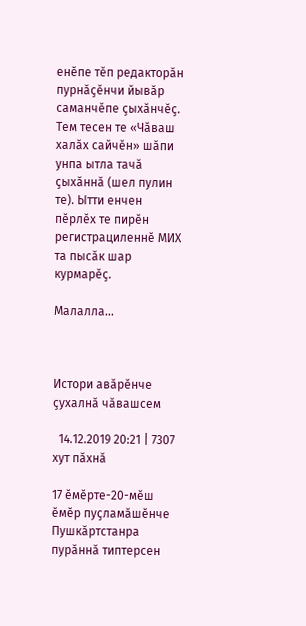енӗпе тӗп редакторӑн пурнӑҫӗнчи йывӑр саманчӗпе ҫыхӑнчӗҫ. Тем тесен те «Чӑваш халӑх сайчӗн» шӑпи унпа ытла тачӑ ҫыхӑннӑ (шел пулин те). Ытти енчен пӗрлӗх те пирӗн регистрациленнӗ МИХ та пысӑк шар курмарӗҫ.

Малалла...



Истори авӑрӗнче ҫухалнӑ чӑвашсем

  14.12.2019 20:21 | 7307 хут пӑхнӑ

17 ӗмӗрте-20-мӗш ӗмӗр пуҫламӑшӗнче Пушкӑртстанра пурӑннӑ типтерсен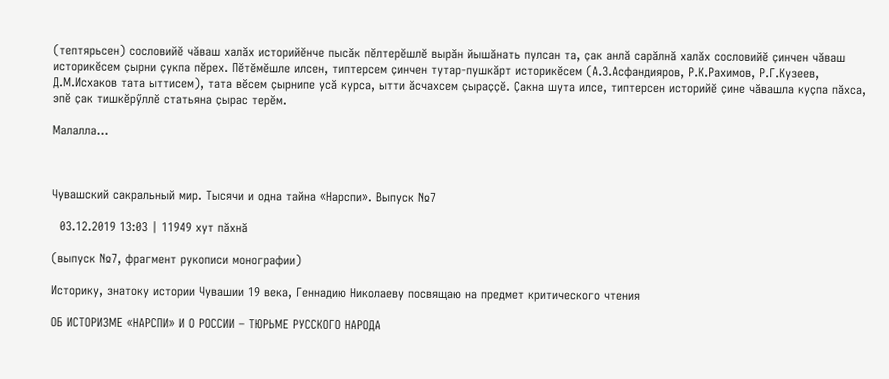(тептярьсен) сословийӗ чӑваш халӑх историйӗнче пысӑк пӗлтерӗшлӗ вырӑн йышӑнать пулсан та, ҫак анлӑ сарӑлнӑ халӑх сословийӗ ҫинчен чӑваш историкӗсем ҫырни ҫукпа пӗрех. Пӗтӗмӗшле илсен, типтерсем ҫинчен тутар-пушкӑрт историкӗсем (А.З.Асфандияров, Р.К.Рахимов, Р.Г.Кузеев, Д.М.Исхаков тата ыттисем), тата вӗсем ҫырнипе усӑ курса, ытти ӑсчахсем ҫыраҫҫӗ. Ҫакна шута илсе, типтерсен историйӗ ҫине чӑвашла куҫпа пӑхса, эпӗ ҫак тишкӗрӳллӗ статьяна ҫырас терӗм.

Малалла...



Чувашский сакральный мир. Тысячи и одна тайна «Нарспи». Выпуск №7

  03.12.2019 13:03 | 11949 хут пӑхнӑ

(выпуск №7, фрагмент рукописи монографии)

Историку, знатоку истории Чувашии 19 века, Геннадию Николаеву посвящаю на предмет критического чтения

ОБ ИСТОРИЗМЕ «НАРСПИ» И О РОССИИ – ТЮРЬМЕ РУССКОГО НАРОДА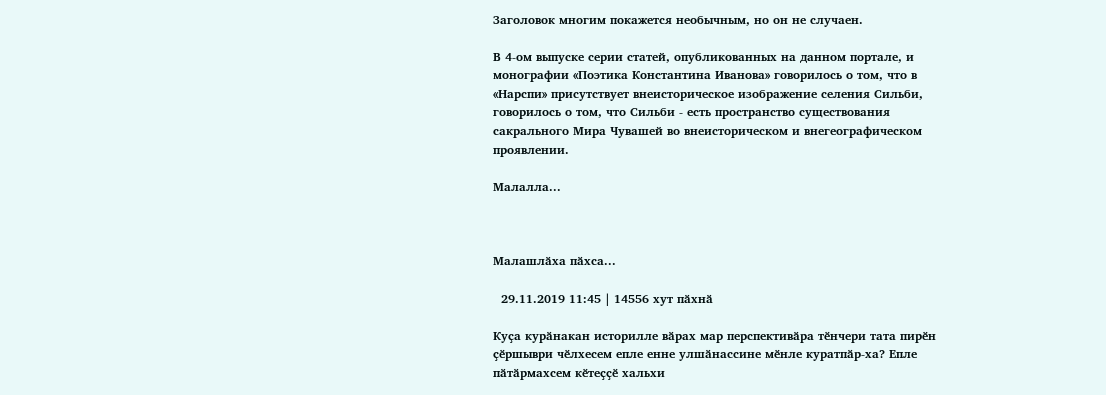Заголовок многим покажется необычным, но он не случаен.

В 4-ом выпуске серии статей, опубликованных на данном портале, и монографии «Поэтика Константина Иванова» говорилось о том, что в «Нарспи» присутствует внеисторическое изображение селения Сильби, говорилось о том, что Сильби - есть пространство существования сакрального Мира Чувашей во внеисторическом и внегеографическом проявлении.

Малалла...



Малашлӑха пӑхса...

  29.11.2019 11:45 | 14556 хут пӑхнӑ

Куҫа курӑнакан историлле вӑрах мар перспективӑра тӗнчери тата пирӗн ҫӗршыври чӗлхесем епле енне улшӑнассине мӗнле куратпӑр-ха? Епле пӑтӑрмахсем кӗтеҫҫӗ хальхи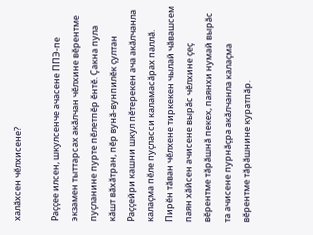халӑхсен чӗлхисене?

Раҫҫее илсен, шкулсенче ачасене ППЭ-пе экзамен тыттарсах акӑлчан чӗлхине вӗрентме пуҫланине пурте пӗлетпӗр ӗнтӗ. Ҫакна пула кӑшт вӑхӑтран, пӗр вунӑ-вунпилӗк ҫултан Раҫҫейри кашни шкул пӗтерекен ача акӑлчанла калаҫма пӗле пуҫласси каламасӑрах паллӑ. Пирӗн тӑван чӗлхене тиркекен чылай чӑвашсем паян хӑйсен ачисене вырӑс чӗлхине ҫеҫ вӗрентме тӑрӑшнӑ пекех, паянхи нумай вырӑс та ачисене пурнӑҫра акӑлчанла калаҫма вӗрентме тӑрӑшнине куратпӑр.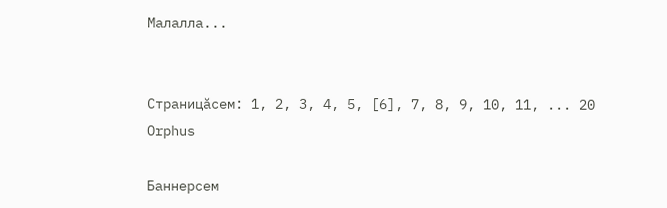Малалла...


Страницӑсем: 1, 2, 3, 4, 5, [6], 7, 8, 9, 10, 11, ... 20
Orphus

Баннерсем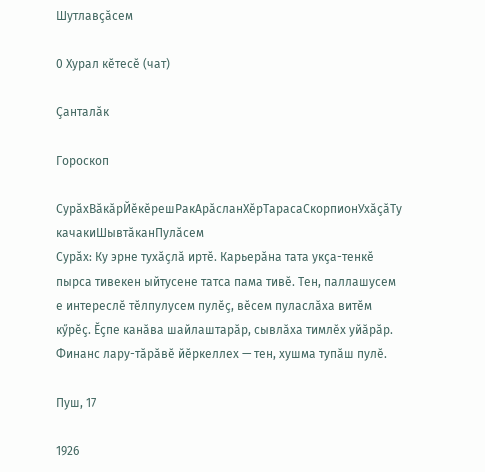Шутлавҫӑсем

0 Хурал кӗтесӗ (чат)

Ҫанталӑк

Гороскоп

СурӑхВӑкӑрЙӗкӗрешРакАрӑсланХӗрТарасаСкорпионУхӑҫӑТу качакиШывтӑканПулӑсем
Сурӑх: Ку эрне тухӑҫлӑ иртӗ. Карьерӑна тата укҫа-тенкӗ пырса тивекен ыйтусене татса пама тивӗ. Тен, паллашусем е интереслӗ тӗлпулусем пулӗҫ, вӗсем пуласлӑха витӗм кӳрӗҫ. Ӗҫпе канӑва шайлаштарӑр, сывлӑха тимлӗх уйӑрӑр. Финанс лару-тӑрӑвӗ йӗркеллех — тен, хушма тупӑш пулӗ.

Пуш, 17

1926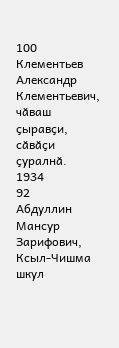100
Клементьев Александр Клементьевич, чӑваш ҫыравҫи, сӑвӑҫи ҫуралнӑ.
1934
92
Абдуллин Мансур Зарифович, Ксыл-Чишма шкул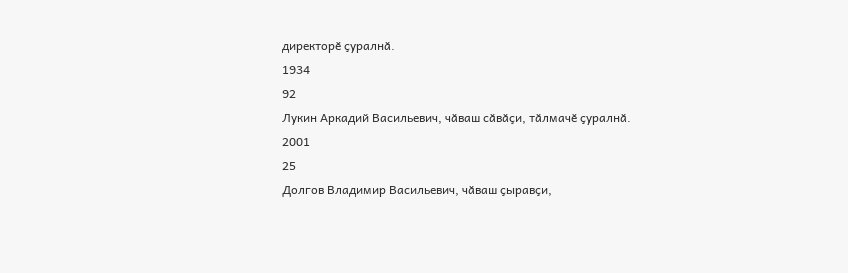директорӗ ҫуралнӑ.
1934
92
Лукин Аркадий Васильевич, чӑваш сӑвӑҫи, тӑлмачӗ ҫуралнӑ.
2001
25
Долгов Владимир Васильевич, чӑваш ҫыравҫи,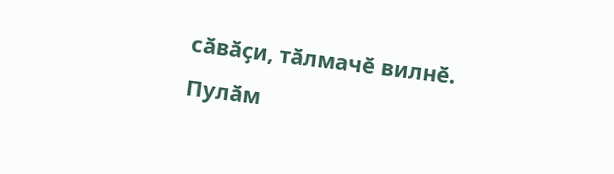сӑвӑҫи, тӑлмачӗ вилнӗ.
Пулӑм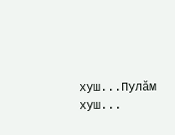хуш...Пулӑм хуш...